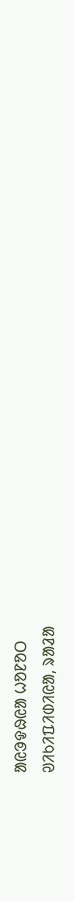ᱟᱭᱳᱫᱷᱭᱟ ᱦᱚᱱᱚᱛ
ᱣᱤᱠᱤᱯᱤᱰᱤᱭᱟ, ᱨᱟᱲᱟ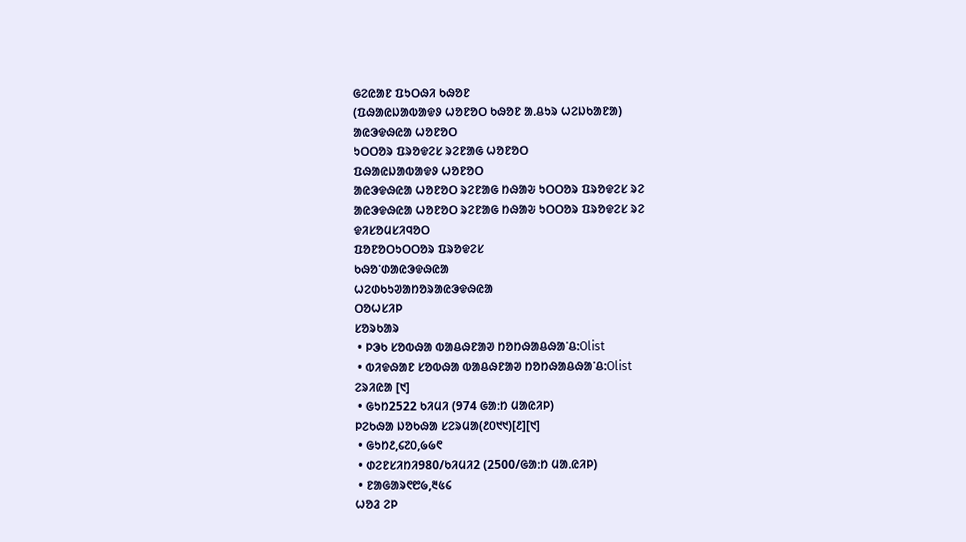ᱜᱮᱭᱟᱱ ᱯᱩᱛᱷᱤ ᱠᱷᱚᱱ
(ᱯᱷᱟᱭᱡᱟᱵᱟᱫᱽ ᱦᱚᱱᱚᱛ ᱠᱷᱚᱱ ᱟᱹᱪᱩᱨ ᱦᱮᱡᱠᱟᱱᱟ)
ᱟᱭᱳᱫᱷᱭᱟ ᱦᱚᱱᱚᱛ
ᱩᱛᱛᱚᱨ ᱯᱨᱚᱫᱮᱥ ᱨᱮᱱᱟᱜ ᱦᱚᱱᱚᱛ
ᱯᱷᱟᱭᱡᱟᱵᱟᱫᱽ ᱦᱚᱱᱚᱛ
ᱟᱭᱳᱫᱷᱭᱟ ᱦᱚᱱᱚᱛ ᱨᱮᱱᱟᱜ ᱴᱷᱟᱶ ᱩᱛᱛᱚᱨ ᱯᱨᱚᱫᱮᱥ ᱨᱮ
ᱟᱭᱳᱫᱷᱭᱟ ᱦᱚᱱᱚᱛ ᱨᱮᱱᱟᱜ ᱴᱷᱟᱶ ᱩᱛᱛᱚᱨ ᱯᱨᱚᱫᱮᱥ ᱨᱮ
ᱫᱤᱥᱚᱢᱥᱤᱧᱚᱛ
ᱯᱚᱱᱚᱛᱩᱛᱛᱚᱨ ᱯᱨᱚᱫᱮᱥ
ᱠᱷᱚᱸᱰᱟᱭᱳᱫᱷᱭᱟ
ᱦᱮᱰᱠᱩᱣᱟᱴᱚᱨᱟᱭᱳᱫᱷᱭᱟ
ᱛᱚᱦᱥᱤᱞ
ᱥᱚᱨᱠᱟᱨ
 • ᱞᱳᱠ ᱥᱚᱵᱷᱟ ᱵᱟᱪᱷᱱᱟᱣ ᱴᱚᱴᱷᱟᱪᱷᱟᱸᱪ:Olist
 • ᱵᱤᱫᱷᱟᱱ ᱥᱚᱵᱷᱟ ᱵᱟᱪᱷᱱᱟᱣ ᱴᱚᱴᱷᱟᱪᱷᱟᱸᱪ:Olist
ᱮᱨᱤᱭᱟ [᱑]
 • ᱜᱩᱴ2522 ᱠᱤᱢᱤ (974 ᱜᱟᱺᱴ ᱢᱟᱭᱤᱞ)
ᱞᱮᱠᱷᱟ ᱡᱚᱠᱷᱟ ᱥᱮᱨᱢᱟ(᱒᱐᱑᱑)[᱒][᱑]
 • ᱜᱩᱴ᱒,᱔᱗᱐,᱙᱙᱖
 • ᱰᱮᱱᱥᱤᱴᱤ980/ᱠᱤᱢᱤ2 (2500/ᱜᱟᱺᱴ ᱢᱟᱹᱭᱤᱞ)
 • ᱱᱟᱜᱟᱨ᱖᱘᱙,᱓᱕᱔
ᱦᱚᱲ ᱮᱞ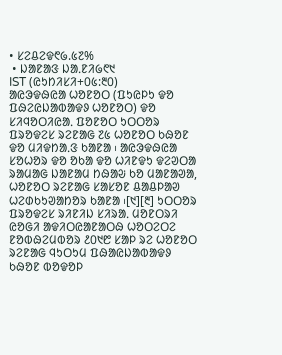• ᱥᱮᱪᱮᱫ᱖᱙.᱕᱗%
 • ᱡᱟᱱᱟᱝ ᱡᱟᱹᱱᱤ᱙᱖᱑
IST (ᱭᱩᱴᱤᱥᱤ+᱐᱕:᱓᱐)
ᱟᱭᱳᱫᱷᱭᱟ ᱦᱚᱱᱚᱛ (ᱯᱩᱭᱞᱩ ᱫᱚ ᱯᱷᱮᱭᱡᱟᱵᱟᱫᱽ ᱦᱚᱱᱚᱛ) ᱫᱚ ᱥᱤᱧᱚᱛᱤᱭᱟᱹ ᱯᱚᱱᱚᱛ ᱩᱛᱛᱚᱨ ᱯᱨᱚᱫᱮᱥ ᱨᱮᱱᱟᱜ ᱗᱕ ᱦᱚᱱᱚᱛ ᱠᱷᱚᱱ ᱫᱚ ᱢᱤᱫᱴᱟᱹᱝ ᱠᱟᱱᱟ ᱾ ᱟᱭᱳᱫᱷᱭᱟ ᱥᱚᱦᱚᱨ ᱫᱚ ᱚᱠᱟ ᱫᱚ ᱦᱤᱱᱫᱩ ᱫᱮᱣᱛᱟ ᱨᱟᱢᱟᱜ ᱡᱟᱱᱟᱢ ᱴᱷᱟᱶ ᱠᱚ ᱢᱟᱱᱟᱣᱟ, ᱦᱚᱱᱚᱛ ᱨᱮᱱᱟᱜ ᱥᱟᱥᱚᱱ ᱪᱟᱪᱞᱟᱣ ᱦᱮᱰᱠᱩᱣᱟᱴᱚᱨ ᱠᱟᱱᱟ ᱾[᱑][᱓] ᱩᱛᱛᱚᱨ ᱯᱨᱚᱫᱮᱥ ᱨᱤᱱᱤᱡ ᱥᱤᱨᱟᱹ ᱢᱚᱱᱛᱨᱤ ᱭᱚᱜᱤ ᱟᱫᱤᱛᱭᱟᱱᱟᱛᱷ ᱦᱚᱛᱮᱛᱮ ᱱᱚᱵᱷᱮᱢᱵᱚᱨ ᱒᱐᱑᱘ ᱥᱟᱞ ᱨᱮ ᱦᱚᱱᱚᱛ ᱨᱮᱱᱟᱜ ᱧᱩᱛᱩᱢ ᱯᱷᱟᱭᱡᱟᱵᱟᱫᱽ ᱠᱷᱚᱱ ᱵᱚᱫᱚᱞ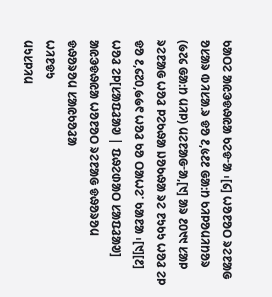ᱠᱟᱛᱮ ᱟᱭᱳᱫᱷᱭᱟ ᱠᱮᱫᱼᱟ ᱾[᱔] ᱦᱚᱱᱚᱛ ᱨᱮᱱᱟᱜ ᱚᱥᱟᱨ ᱵᱤᱥᱟᱹᱨ ᱫᱚ ᱒,᱕᱒᱒ ᱜᱟᱺᱴ ᱠᱤᱞᱚᱢᱤᱴᱚᱨ (᱙᱗᱔ ᱜᱟᱺᱴ ᱢᱤᱞ) ᱢᱮᱱᱟᱜᱼᱟ,[᱑] ᱟᱨ ᱒᱐᱑᱑ ᱥᱟᱞ ᱨᱮᱱᱟᱜ ᱦᱚᱲ ᱞᱮᱠᱷᱟ ᱡᱚᱠᱷᱟ ᱨᱮ ᱱᱩᱠᱩ ᱦᱚᱲ ᱮᱞ ᱫᱚ ᱒,᱔᱗᱐,᱙᱙᱖ ᱦᱚᱲ ᱠᱚ ᱛᱟᱦᱮᱸ ᱠᱟᱱᱟ ᱾[᱑][᱒]
ᱦᱚᱲ ᱮᱞ[ᱥᱟᱯᱲᱟᱣ | ᱯᱷᱮᱰᱟᱛ ᱥᱟᱯᱲᱟᱣ]
ᱟᱭᱳᱫᱷᱭᱟ ᱦᱚᱱᱚᱛ ᱨᱮᱱᱟᱜ ᱫᱷᱚᱨᱚᱢ
ᱫᱷᱚᱨᱚᱢ ᱥᱟᱭᱠᱚᱲᱟ
ᱦᱤᱱᱫᱩ
ᱢᱩᱥᱞᱤᱢ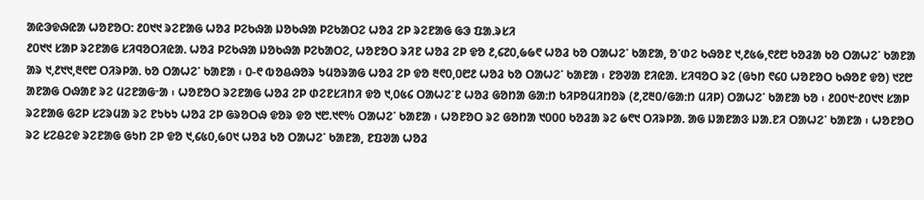ᱟᱭᱳᱫᱷᱭᱟ ᱦᱚᱱᱚᱛ: ᱒᱐᱑᱑ ᱨᱮᱱᱟᱜ ᱦᱚᱲ ᱞᱮᱠᱷᱟ ᱡᱚᱠᱷᱟ ᱞᱮᱠᱟᱛᱮ ᱦᱚᱲ ᱮᱞ ᱨᱮᱱᱟᱜ ᱜᱳ ᱯᱟᱹᱨᱥᱤ
᱒᱐᱑᱑ ᱥᱟᱞ ᱨᱮᱱᱟᱜ ᱥᱤᱧᱚᱛᱤᱭᱟᱹ ᱦᱚᱲ ᱞᱮᱠᱷᱟ ᱡᱚᱠᱷᱟ ᱞᱮᱠᱟᱛᱮ, ᱦᱚᱱᱚᱛ ᱨᱤᱱ ᱦᱚᱲ ᱮᱞ ᱫᱚ ᱒,᱔᱗᱐,᱙᱙᱖ ᱦᱚᱲ ᱠᱚ ᱛᱟᱦᱮᱸ ᱠᱟᱱᱟ, ᱚᱸᱰᱮ ᱠᱷᱚᱱ ᱑,᱒᱕᱙,᱖᱒᱘ ᱠᱚᱲᱟ ᱠᱚ ᱛᱟᱦᱮᱸ ᱠᱟᱱᱟ ᱟᱨ ᱑,᱒᱑᱑,᱓᱖᱘ ᱛᱤᱨᱞᱟᱹ ᱠᱚ ᱛᱟᱦᱮᱸ ᱠᱟᱱᱟ ᱾ ᱐-᱖ ᱵᱚᱪᱷᱚᱨ ᱩᱢᱚᱨᱟᱜ ᱦᱚᱲ ᱮᱞ ᱫᱚ ᱓᱖᱐,᱐᱘᱒ ᱦᱚᱲ ᱠᱚ ᱛᱟᱦᱮᱸ ᱠᱟᱱᱟ ᱾ ᱱᱚᱣᱟ ᱱᱤᱭᱟᱹ ᱥᱤᱧᱚᱛ ᱨᱮ (ᱜᱩᱴ ᱖᱔᱐ ᱦᱚᱱᱚᱛ ᱠᱷᱚᱱ ᱫᱚ) ᱑᱗᱘ ᱟᱱᱟᱜ ᱛᱷᱟᱱ ᱨᱮ ᱢᱮᱱᱟᱜᱼᱟ ᱾ ᱦᱚᱱᱚᱛ ᱨᱮᱱᱟᱜ ᱦᱚᱲ ᱮᱞ ᱰᱮᱱᱥᱤᱴᱤ ᱫᱚ ᱑,᱐᱕᱔ ᱛᱟᱦᱮᱸᱱ ᱦᱚᱲ ᱜᱚᱴᱟ ᱜᱟᱺᱴ ᱠᱤᱞᱚᱢᱤᱴᱚᱨ (᱒,᱗᱓᱐/ᱜᱟᱺᱴ ᱢᱤᱞ) ᱛᱟᱦᱮᱸ ᱠᱟᱱᱟ ᱠᱚ ᱾ ᱒᱐᱐᱑ᱼ᱒᱐᱑᱑ ᱥᱟᱞ ᱨᱮᱱᱟᱜ ᱜᱮᱞ ᱥᱮᱨᱢᱟ ᱨᱮ ᱱᱩᱠᱩ ᱦᱚᱲ ᱮᱞ ᱜᱨᱚᱛᱷ ᱫᱚᱨ ᱫᱚ ᱑᱘.᱑᱖% ᱛᱟᱦᱮᱸ ᱠᱟᱱᱟ ᱾ ᱦᱚᱱᱚᱛ ᱨᱮ ᱜᱚᱴᱟ ᱑᱐᱐᱐ ᱠᱚᱲᱟ ᱨᱮ ᱙᱖᱑ ᱛᱤᱨᱞᱟᱹ ᱟᱜ ᱡᱟᱱᱟᱝ ᱡᱟᱹᱱᱤ ᱛᱟᱦᱮᱸ ᱠᱟᱱᱟ ᱾ ᱦᱚᱱᱚᱛ ᱨᱮ ᱥᱮᱪᱮᱫ ᱨᱮᱱᱟᱜ ᱜᱩᱴ ᱮᱞ ᱫᱚ ᱑,᱔᱕᱐,᱙᱐᱑ ᱦᱚᱲ ᱠᱚ ᱛᱟᱦᱮᱸ ᱠᱟᱱᱟ, ᱱᱯᱣᱟ ᱦᱚᱲ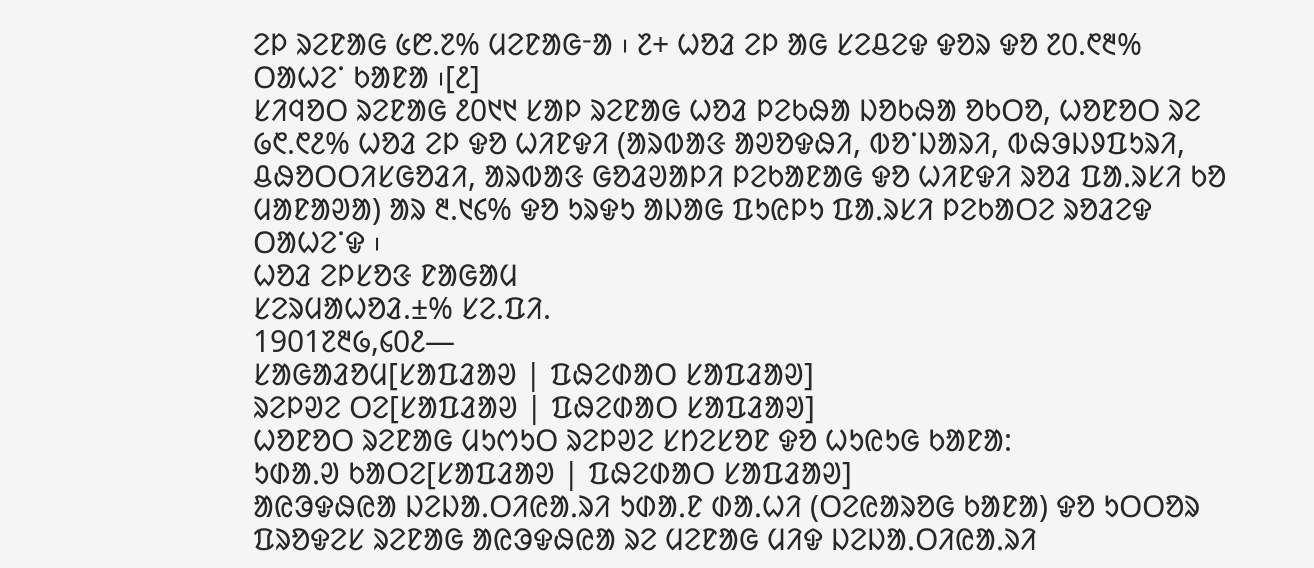ᱮᱞ ᱨᱮᱱᱟᱜ ᱕᱘.᱗% ᱢᱮᱱᱟᱜᱼᱟ ᱾ ᱗+ ᱦᱚᱲ ᱮᱞ ᱟᱜ ᱥᱮᱪᱮᱫ ᱫᱚᱨ ᱫᱚ ᱗᱐.᱖᱓% ᱛᱟᱦᱮᱸ ᱠᱟᱱᱟ ᱾[᱒]
ᱥᱤᱧᱚᱛ ᱨᱮᱱᱟᱜ ᱒᱐᱑᱑ ᱥᱟᱞ ᱨᱮᱱᱟᱜ ᱦᱚᱲ ᱞᱮᱠᱷᱟ ᱡᱚᱠᱷᱟ ᱚᱠᱛᱚ, ᱦᱚᱱᱚᱛ ᱨᱮ ᱙᱖.᱖᱒% ᱦᱚᱲ ᱮᱞ ᱫᱚ ᱦᱤᱱᱫᱤ (ᱟᱨᱵᱟᱝ ᱟᱣᱚᱫᱷᱤ, ᱵᱚᱸᱡᱟᱨᱤ, ᱵᱷᱳᱡᱽᱯᱩᱨᱤ, ᱪᱷᱚᱛᱛᱤᱥᱜᱚᱲᱤ, ᱟᱨᱵᱟᱝ ᱜᱚᱲᱣᱟᱞᱤ ᱞᱮᱠᱟᱱᱟᱜ ᱫᱚ ᱦᱤᱱᱫᱤ ᱨᱚᱲ ᱯᱟᱹᱨᱥᱤ ᱠᱚ ᱢᱟᱱᱟᱣᱟ) ᱟᱨ ᱓.᱑᱔% ᱫᱚ ᱩᱨᱫᱩ ᱟᱡᱟᱜ ᱯᱩᱭᱞᱩ ᱯᱟᱹᱨᱥᱤ ᱞᱮᱠᱟᱛᱮ ᱨᱚᱲᱮᱫ ᱛᱟᱦᱮᱸᱫ ᱾
ᱦᱚᱲ ᱮᱞᱥᱚᱝ ᱱᱟᱜᱟᱢ
ᱥᱮᱨᱢᱟᱦᱚᱲ.±% ᱥᱮ.ᱯᱤ.
1901᱗᱓᱙,᱔᱐᱒—
ᱥᱟᱜᱟᱲᱚᱢ[ᱥᱟᱯᱲᱟᱣ | ᱯᱷᱮᱰᱟᱛ ᱥᱟᱯᱲᱟᱣ]
ᱨᱮᱞᱣᱮ ᱛᱮ[ᱥᱟᱯᱲᱟᱣ | ᱯᱷᱮᱰᱟᱛ ᱥᱟᱯᱲᱟᱣ]
ᱦᱚᱱᱚᱛ ᱨᱮᱱᱟᱜ ᱢᱩᱬᱩᱛ ᱨᱮᱞᱣᱮ ᱥᱴᱮᱥᱚᱱ ᱫᱚ ᱦᱩᱭᱩᱜ ᱠᱟᱱᱟ:
ᱩᱰᱟᱹᱣ ᱠᱟᱛᱮ[ᱥᱟᱯᱲᱟᱣ | ᱯᱷᱮᱰᱟᱛ ᱥᱟᱯᱲᱟᱣ]
ᱟᱭᱳᱫᱷᱭᱟ ᱡᱮᱡᱟᱹᱛᱤᱭᱟᱹᱨᱤ ᱩᱰᱟᱹᱱ ᱰᱟᱹᱦᱤ (ᱛᱮᱭᱟᱨᱚᱜ ᱠᱟᱱᱟ) ᱫᱚ ᱩᱛᱛᱚᱨ ᱯᱨᱚᱫᱮᱥ ᱨᱮᱱᱟᱜ ᱟᱭᱳᱫᱷᱭᱟ ᱨᱮ ᱢᱮᱱᱟᱜ ᱢᱤᱫ ᱡᱮᱡᱟᱹᱛᱤᱭᱟᱹᱨᱤ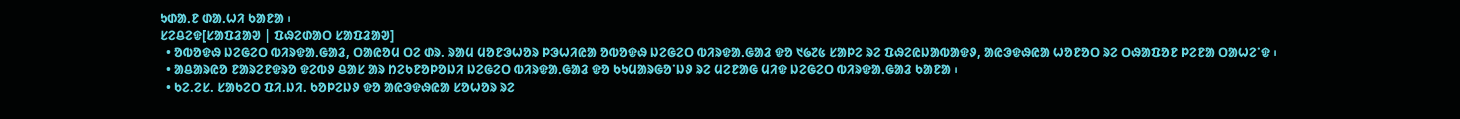ᱩᱰᱟᱹᱱ ᱰᱟᱹᱦᱤ ᱠᱟᱱᱟ ᱾
ᱥᱮᱪᱮᱫ[ᱥᱟᱯᱲᱟᱣ | ᱯᱷᱮᱰᱟᱛ ᱥᱟᱯᱲᱟᱣ]
  • ᱚᱵᱚᱫᱷ ᱡᱮᱜᱮᱛ ᱵᱤᱨᱫᱟᱹᱜᱟᱲ, ᱛᱟᱭᱚᱢ ᱛᱮ ᱰᱨ. ᱨᱟᱢ ᱢᱚᱱᱳᱦᱚᱨ ᱞᱳᱦᱤᱭᱟ ᱚᱵᱚᱫᱷ ᱡᱮᱜᱮᱛ ᱵᱤᱨᱫᱟᱹᱜᱟᱲ ᱫᱚ ᱑᱙᱗᱕ ᱥᱟᱞᱮ ᱨᱮ ᱯᱷᱮᱭᱡᱟᱵᱟᱫᱽ, ᱟᱭᱳᱫᱷᱭᱟ ᱦᱚᱱᱚᱛ ᱨᱮ ᱛᱷᱟᱯᱚᱱ ᱞᱮᱱᱟ ᱛᱟᱦᱮᱸᱫ ᱾
  • ᱟᱪᱟᱨᱭᱚ ᱱᱟᱨᱮᱱᱫᱨᱚ ᱫᱮᱵᱽ ᱪᱟᱥ ᱟᱨ ᱴᱮᱠᱱᱚᱞᱚᱡᱤ ᱡᱮᱜᱮᱛ ᱵᱤᱨᱫᱟᱹᱜᱟᱲ ᱫᱚ ᱠᱩᱢᱟᱨᱜᱚᱸᱡᱽ ᱨᱮ ᱢᱮᱱᱟᱜ ᱢᱤᱫ ᱡᱮᱜᱮᱛ ᱵᱤᱨᱫᱟᱹᱜᱟᱲ ᱠᱟᱱᱟ ᱾
  • ᱠᱮ.ᱮᱥ. ᱥᱟᱠᱮᱛ ᱯᱤ.ᱡᱤ. ᱠᱚᱞᱮᱡᱽ ᱫᱚ ᱟᱭᱳᱫᱷᱭᱟ ᱥᱚᱦᱚᱨ ᱨᱮ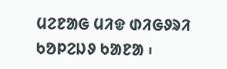ᱢᱮᱱᱟᱜ ᱢᱤᱫ ᱰᱤᱜᱽᱨᱤ ᱠᱚᱞᱮᱡᱽ ᱠᱟᱱᱟ ᱾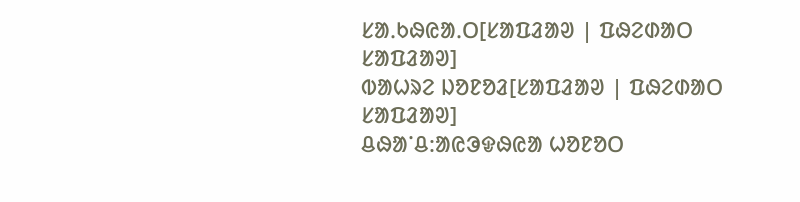ᱥᱟᱹᱠᱷᱭᱟᱹᱛ[ᱥᱟᱯᱲᱟᱣ | ᱯᱷᱮᱰᱟᱛ ᱥᱟᱯᱲᱟᱣ]
ᱵᱟᱦᱨᱮ ᱡᱚᱱᱚᱲ[ᱥᱟᱯᱲᱟᱣ | ᱯᱷᱮᱰᱟᱛ ᱥᱟᱯᱲᱟᱣ]
ᱪᱷᱟᱸᱪ:ᱟᱭᱳᱫᱷᱭᱟ ᱦᱚᱱᱚᱛ